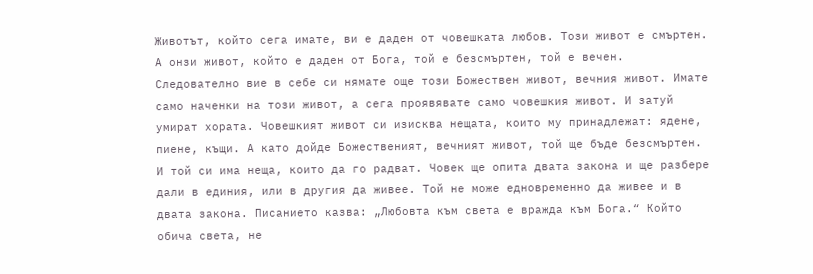Животът, който сега имате, ви е даден от човешката любов. Този живот е смъртен. А онзи живот, който е даден от Бога, той е безсмъртен, той е вечен. Следователно вие в себе си нямате още този Божествен живот, вечния живот. Имате само наченки на този живот, а сега проявявате само човешкия живот. И затуй умират хората. Човешкият живот си изисква нещата, които му принадлежат: ядене, пиене, къщи. А като дойде Божественият, вечният живот, той ще бъде безсмъртен. И той си има неща, които да го радват. Човек ще опита двата закона и ще разбере дали в единия, или в другия да живее. Той не може едновременно да живее и в двата закона. Писанието казва: „Любовта към света е вражда към Бога.“ Който обича света, не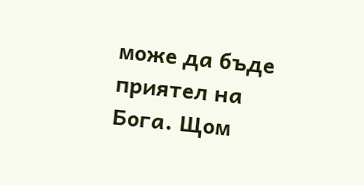може да бъде приятел на Бога. Щом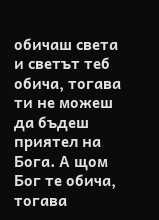обичаш света и светът теб обича, тогава ти не можеш да бъдеш приятел на Бога. А щом Бог те обича, тогава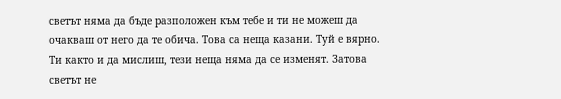светът няма да бъде разположен към тебе и ти не можеш да очакваш от него да те обича. Това са неща казани. Туй е вярно. Ти както и да мислиш, тези неща няма да се изменят. Затова светът не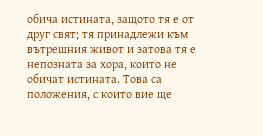обича истината, защото тя е от друг свят; тя принадлежи към вътрешния живот и затова тя е непозната за хора, които не обичат истината. Това са положения, с които вие ще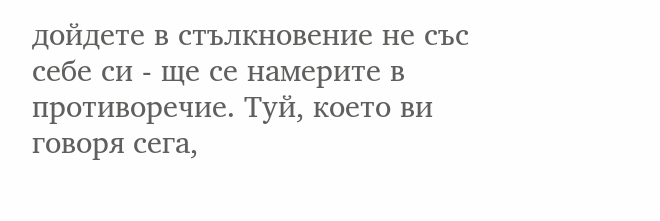дойдете в стълкновение не със себе си - ще се намерите в противоречие. Туй, което ви говоря сега,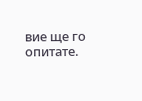вие ще го опитате.